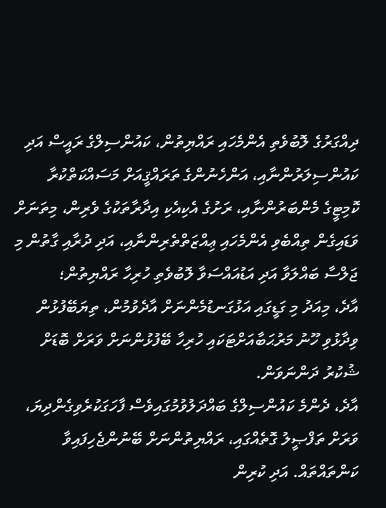ދިއްގަރުގެ ލޮބުވެތި އެންމެހައި ރައްޔިތުން، ކައުންސިލްގެ ރައީސް އަދި ކައުންސިލަރުންނާއި، އަންހެނުންގެ ތަރައްޤީއަށް މަސައްކަތްކުރާ ކޮމިޓީގެ މެންބަރުންނާއި، ރަށުގެ އެކިއެކި އިދާރާތަކުގެ ވެރިން، މިތަނަށް ވަޑައިގެން ތިއްބެވި އެންމެހައި ޢިއްޒަތްތެރިންނާއި، އަދި ދުރާއި ގާތުން މި ޖަލްސާ ބައްލަވާ އަދި އަޑުއައްސަވާ ލޮބުވެތި ހުރިހާ ރައްޔިތުން؛
އާދެ، މިއަދު މި ގަޑީގައި އަޅުގަނޑުމެންނަށް އާދެވުމުން، ތިޔަބޭފުޅުން ވިދާޅުވި ހޫނު މަރުޙަބާއަށްޓަކައި ހުރިހާ ބޭފުޅުންނަށް ވަރަށް ބޮޑަށް ޝުކުރު ދަންނަވަން.
އާދެ، ދެންމެ ކައުންސިލްގެ ބައްދަލުވުމުގައިވެސް ފާހަގަކުރެވިގެންދިޔަ، ވަރަށް ތަފްޞީލު ގޮތެއްގައި، ރައްޔިތުންނަށް ބޭނުންޖެހިފައިވާ ކަންތައްތައް. އަދި ކުރިން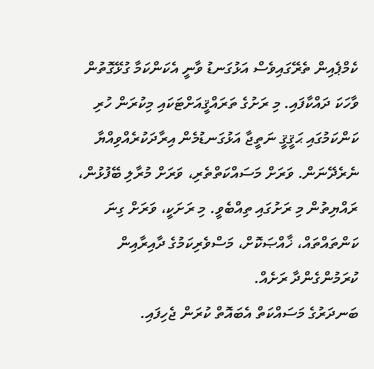ކެމްޕެއިން ތެރޭގައިވެސް އަޅުގަނޑު ވާނީ އެކަންކަމާ ގުޅޭގޮތުން ވާހަކަ ދައްކާފައި. މި ރަށުގެ ތަރައްޤީއަށްޓަކައި މިކުރަން ހުރި ކަންކަމުގައި ޙަޤީޤީ ނަތީޖާ އަޅުގަނޑުމެން އިރާދަކުރެއްވިއްޔާ ނެރެދޭނަން. ވަރަށް މަސައްކަތްތެރި، ވަރަށް މުރާލި ބޭފުޅުން، ރައްޔިތުން މި ރަށުގައި ތިއްބެވީ. މި ރަށަކީ، ވަރަށް ގިނަ ކަންތައްތައް، ޚާއްޞަކޮށް، މަސްވެރިކަމުގެ ދާއިރާއިން ކުރަމުންގެންދާ ރަށެއް.
ބަނދަރުގެ މަސައްކަތް އެބައޮތް ކުރަން ޖެހިފައި.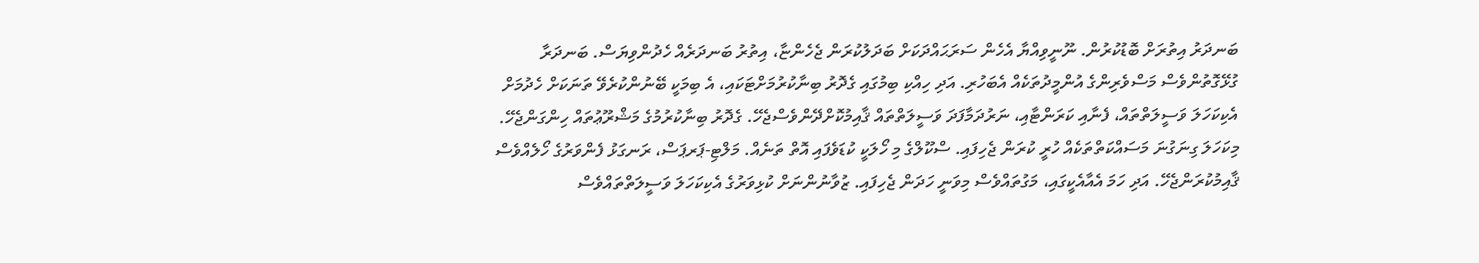ބަނދަރު އިތުރަށް ބޮޑުކުރުން. ނޫނީވިއްޔާ އެހެން ސަރަޙައްދަކަށް ބަދަލުކުރަން ޖެހެންޏާ، އިތުރު ބަނދަރެއް ހެދުންވިޔަސް. ބަނދަރާ ގުޅޭގޮތުންވެސް މަސްވެރިންގެ އުންމީދުތަކެއް އެބަހުރި. އަދި ހިއްކި ބިމުގައި ގެދޮރު ބިނާކުރުމަށްޓަކައި، އެ ބިމަކީ ބޭނުންކުރެވޭ ތަނަކަށް ހެދުމަށް އެކިކަހަލަ ވަސީލަތްތައް، ފެނާއި ކަރަންޓާއި، ނަރުދަމާފަދަ ވަސީލަތްތައް ޤާއިމުކޮށްދޭންވެސްޖެހޭ. ގެދޮރު ބިނާކުރުމުގެ މަޝްރޫޢުތައް ހިންގަންޖެހޭ. މިކަހަލަ ގިނަގުނަ މަސައްކަތްތަކެއް ހުރީ ކުރަން ޖެހިފައި. ސްކޫލްގެ މި ހޯލަކީ ކުޑަވެފައި އޮތް ތަނެއް. މަލްޓި-ޕަރޕަސް، ރަނގަޅު ފެންވަރުގެ ހޯލެއްވެސް ޤާއިމުކުރަންޖެހޭ. އަދި ހަމަ އެއާއެކީގައި، މަގުތައްވެސް މިވަނީ ހަދަން ޖެހިފައި. ޒުވާނުންނަށް ކުޅިވަރުގެ އެކިކަހަލަ ވަސީލަތްތައްވެސް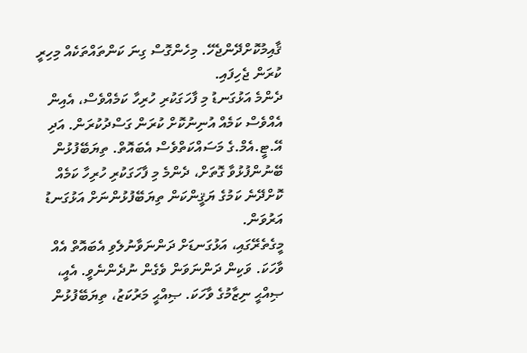ޤާއިމުކޮށްދޭންޖެހޭ. މިހެންގޮސް ގިނަ ކަންތައްތަކެއް މިހިރީ ކުރަން ޖެހިފައި.
ދެންމެ އަޅުގަނޑު މި ފާހަގަކުރި ހުރިހާ ކަމެއްވެސް، އެއިން އެއްވެސް ކަމެއް އުނިނުކޮށް ކުރަން ގަސްދުކުރަން. އަދި އޭ.ޓީ.އެމް.ގެ މަސައްކަތްވެސް އެބައޮތް. ތިޔަބޭފުޅުން ބޭނުންފުޅުވާ ގޮތަށް، ދެންމެ މި ފާހަގަކުރި ހުރިހާ ކަމެއް ކޮށްދޭނެ ކަމުގެ ޔަޤީންކަން ތިޔަބޭފުޅުންނަށް އަޅުގަނޑު އަރުވަން.
މީގެތެރޭގައި، އަޅުގަނޑަށް ދަންނަވާނުލެވި އެބައޮތް އެއް ވާހަކަ. ވަކިން ދަންނަވަން ވެގެން ނުދެންނެވީ. އެއީ، ޞިއްޙީ ނިޒާމުގެ ވާހަކަ. ޞިއްޙީ މަރުކަޒު، ތިޔަބޭފުޅުން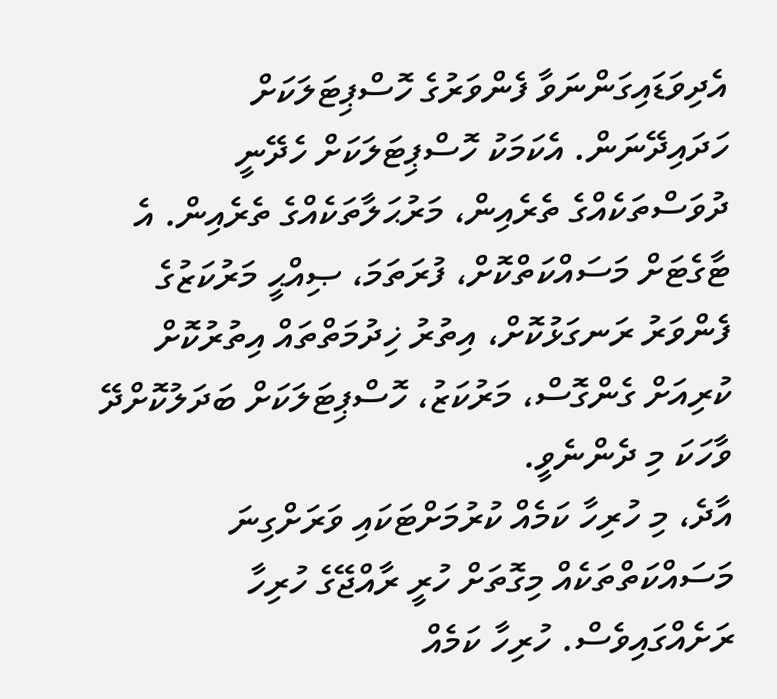އެދިވަޑައިގަންނަވާ ފެންވަރުގެ ހޮސްޕިޓަލަކަށް ހަދައިދޭނަން. އެކަމަކު ހޮސްޕިޓަލަކަށް ހެދޭނީ ދުވަސްތަކެއްގެ ތެރެއިން، މަރުޙަލާތަކެއްގެ ތެރެއިން. އެ ޓާގެޓަށް މަސައްކަތްކޮށް، ފުރަތަމަ، ޞިއްޙީ މަރުކަޒުގެ ފެންވަރު ރަނގަޅުކޮށް، އިތުރު ޚިދުމަތްތައް އިތުރުކޮށް ކުރިއަށް ގެންގޮސް، މަރުކަޒު، ހޮސްޕިޓަލަކަށް ބަދަލުކޮށްދޭ ވާހަކަ މި ދެންނެވީ.
އާދެ، މި ހުރިހާ ކަމެއް ކުރުމަށްޓަކައި ވަރަށްގިނަ މަސައްކަތްތަކެއް މިގޮތަށް ހުރީ ރާއްޖޭގެ ހުރިހާ ރަށެއްގައިވެސް. ހުރިހާ ކަމެއް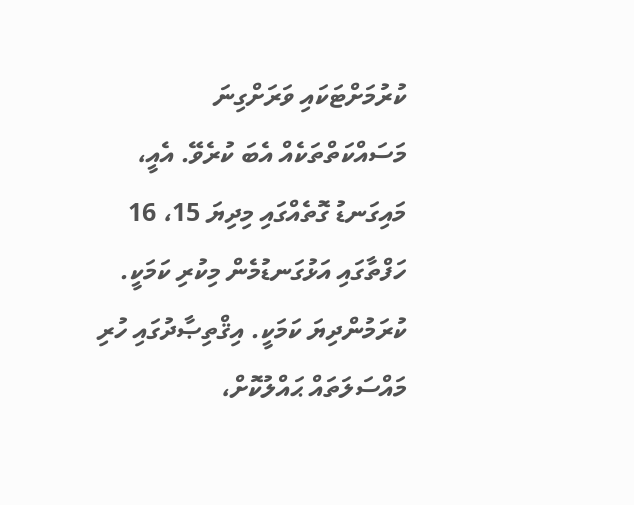ކުރުމަށްޓަކައި ވަރަށްގިނަ މަސައްކަތްތަކެއް އެބަ ކުރެވޭ. އެއީ، މައިގަނޑު ގޮތެއްގައި މިދިޔަ 15، 16 ހަފްތާގައި އަޅުގަނޑުމެން މިކުރި ކަމަކީ. ކުރަމުންދިޔަ ކަމަކީ. އިޤްތިޞާދުގައި ހުރި މައްސަލަތައް ޙައްލުކޮށް،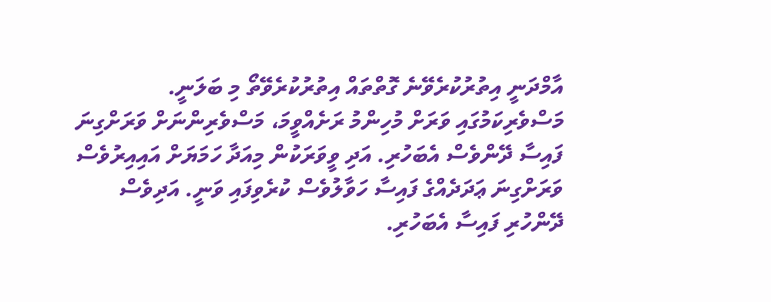އާމްދަނީ އިތުރުކުރެވޭނެ ގޮތްތައް އިތުރުކުރެވޭތޯ މި ބަލަނީ.
މަސްވެރިކަމުގައި ވަރަށް މުހިންމު ރަށެއްވީމަ، މަސްވެރިންނަށް ވަރަށްގިނަ ފައިސާ ދޭންވެސް އެބަހުރި. އަދި ވީވަރަކުން މިއަދާ ހަމަޔަށް އައިއިރުވެސް ވަރަށްގިނަ ޢަދަދެއްގެ ފައިސާ ހަވާލުވެސް ކުރެވިފައި ވަނީ. އަދިވެސް ދޭންހުރި ފައިސާ އެބަހުރި.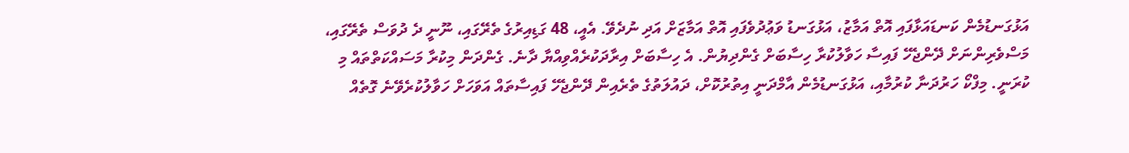އަޅުގަނޑުމެން ކަނޑައަޅާފައި އޮތް އަމާޒު، އަޅުގަނޑު ވަޢުދުވެފައި އޮތް އަމާޒަށް އަދި ނުދެވޭ. އެއީ، 48 ގަޑިއިރުގެ ތެރޭގައި، ނޫނީ ދެ ދުވަސް ތެރޭގައި، މަސްވެރިންނަށް ދޭންޖެހޭ ފައިސާ ހަވާލުކުރާ ހިސާބަށް ގެންދިޔުން. އެ ހިސާބަށް އިރާދަކުރެއްވިއްޔާ ދާނެ. ގެންދަން މިކުރާ މަސައްކަތްތައް މި ކުރަނީ. މިފްކޯ ހަރުދަނާ ކުރުމާއި، އަޅުގަނޑުމެން އާމްދަނީ އިތުރުކޮށް، ދައުލަތުގެ ތެރެއިން ދޭންޖެހޭ ފައިސާތައް އަވަހަށް ހަވާލުކުރެވޭނެ ގޮތެއް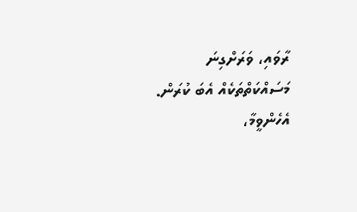ރާވައި، ވަރަށްގިނަ މަސައްކަތްތަކެއް އެބަ ކުރަން.
އެހެންވީމާ،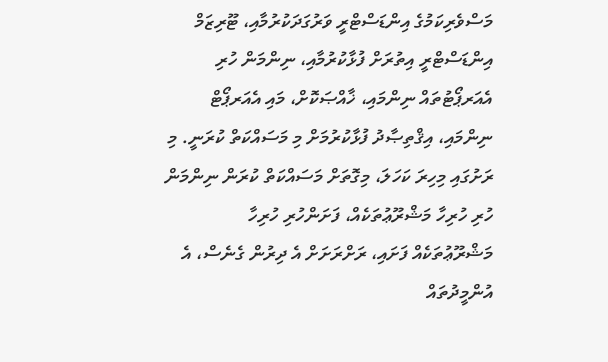މަސްވެރިކަމުގެ އިންޑަސްޓްރީ ވަރުގަދަކުރުމާއި، ޓޫރިޒަމް އިންޑަސްޓްރީ އިތުރަށް ފުޅާކުރުމާއި، ނިންމަން ހުރި އެއަރޕޯޓުތައް ނިންމައި، ޚާއްޞަކޮށް، މައި އެއަރޕޯޓް ނިންމައި، އިޤްތިޞާދު ފުޅާކުރުމަށް މި މަސައްކަތް ކުރަނީ. މި ރަށުގައި މިހިރަ ކަހަލަ، މިގޮތަށް މަސައްކަތް ކުރަން ނިންމަން ހުރި ހުރިހާ މަޝްރޫޢުތަކެއް، ފަށަންހުރި ހުރިހާ މަޝްރޫޢުތަކެއް ފަށައި، ރަށްރަށަށް އެ ދިރުން ގެނެސް، އެ އުންމީދުތައް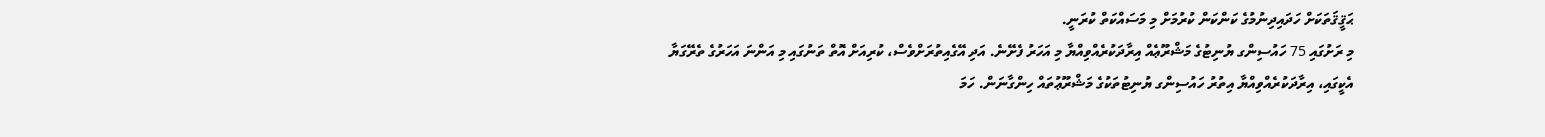ޙަޤީޤަތަކަށް ހަދައިދިނުމުގެ ކަންކަން ކުރުމަށް މި މަސައްކަތް ކުރަނީ.
މި ރަށުގައި 75 ހައުސިންގ ޔުނިޓުގެ މަޝްރޫޢެއް އިރާދަކުރެއްވިއްޔާ މި އަހަރު ފެށޭނެ. އަދި އޭގެއިތުރަށްވެސް، ކުރިއަށް އޮތް ތަނުގައި މި އަންނަ އަހަރުގެ ތެރޭގަޔާ އެކީގައި، އިރާދަކުރެއްވިއްޔާ އިތުރު ހައުސިންގ ޔުނިޓުތަކުގެ މަޝްރޫޢުތައް ހިންގާނަން. ހަމަ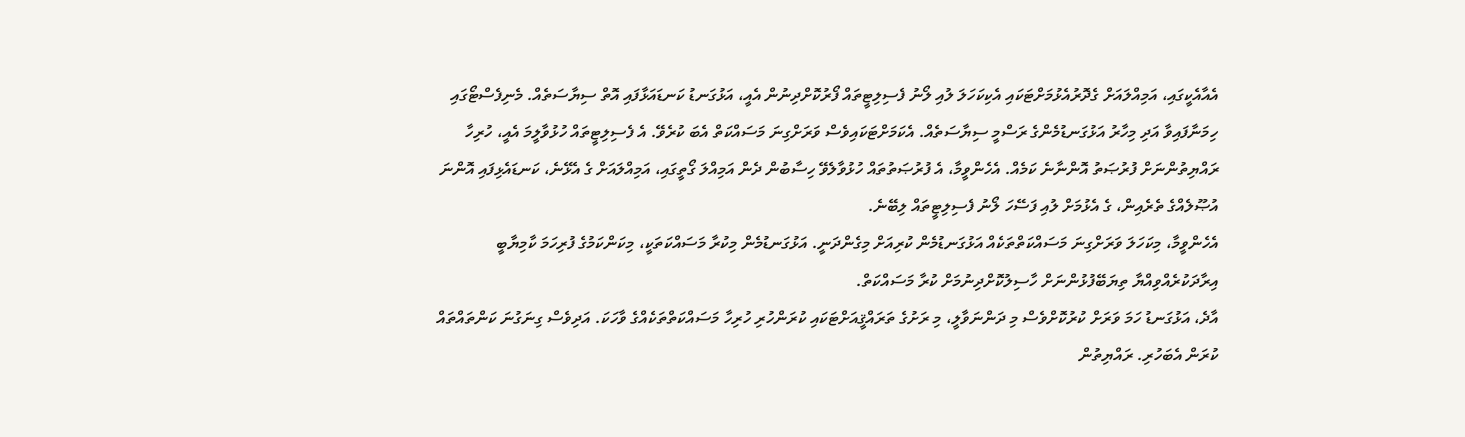އެއާއެކީގައި، އަމިއްލައަށް ގެދޮރުއެޅުމަށްޓަކައި އެކިކަހަލަ ލުއި ލޯނު ފެސިލިޓީތައް ފޯރުކޮށްދިނުން އެއީ، އަޅުގަނޑު ކަނޑައަޅާފައި އޮތް ސިޔާސަތެއް. މެނިފެސްޓޯގައި ހިމަނާފައިވާ އަދި މިހާރު އަޅުގަނޑުމެންގެ ރަސްމީ ސިޔާސަތެއް. އެކަމަށްޓަކައިވެސް ވަރަށްގިނަ މަސައްކަތް އެބަ ކުރެވޭ. އެ ފެސިލިޓީތައް ހުޅުވާލީމަ އެއީ، ހުރިހާ ރައްޔިތުންނަށް ފުރުޞަތު އޮންނާނެ ކަމެއް. އެހެންވީމާ، އެ ފުރުޞަތުތައް ހުޅުވާލެވޭ ހިސާބުން ދެން އަމިއްލަ ގޯތީގައި، އަމިއްލައަށް ގެ އެޅޭނެ، ކަނޑައެޅިފައި އޮންނަ އުޞޫލެއްގެ ތެރެއިން، ގެ އެޅުމަށް ލުއި ފަސޭހަ ލޯނު ފެސިލިޓީތައް ލިބޭނެ.
އެހެންވީމާ، މިކަހަލަ ވަރަށްގިނަ މަސައްކަތްތަކެއް އަޅުގަނޑުމެން ކުރިއަށް މިގެންދަނީ. އަޅުގަނޑުމެން މިކުރާ މަސައްކަތަކީ، މިކަންކަމުގެ ފުރިހަމަ ކާމިޔާބީ އިރާދަކުރެއްވިއްޔާ ތިޔަބޭފުޅުންނަށް ހާސިލުކޮށްދިނުމަށް ކުރާ މަސައްކަތް.
އާދެ، އަޅުގަނޑު ހަމަ ވަރަށް ކުރުކޮށްވެސް މި ދަންނަވާލީ، މި ރަށުގެ ތަރައްޤީއަށްޓަކައި ކުރަންހުރި ހުރިހާ މަސައްކަތްތަކެއްގެ ވާހަކަ. އަދިވެސް ގިނަގުނަ ކަންތައްތައް ކުރަން އެބަހުރި. ރައްޔިތުން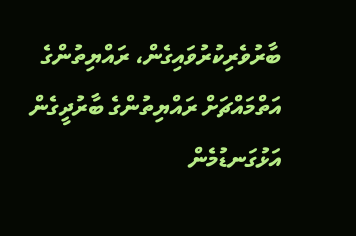ބާރުވެރިކުރުވައިގެން، ރައްޔިތުންގެ އަތްމައްޗަށް ރައްޔިތުންގެ ބާރުދީގެން އަޅުގަނޑުމެން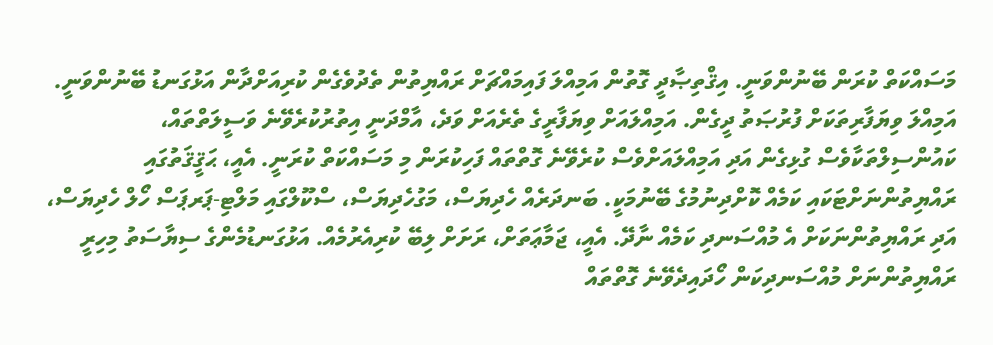މަސައްކަތް ކުރަން ބޭނުންވަނީ. އިޤްތިޞާދީ ގޮތުން އަމިއްލަ ފައިމައްޗަށް ރައްޔިތުން ތެދުވެގެން ކުރިއަށްދާން އަޅުގަނޑު ބޭނުންވަނީ. އަމިއްލަ ވިޔަފާރިތަކަށް ފުރުޞަތު ދީގެން. އަމިއްލައަށް ވިޔަފާރީގެ ތެރެއަށް ވަދެ، އާމްދަނީ އިތުރުކުރެވޭނެ ވަސީލަތްތައް، ކައުންސިލްތަކާވެސް ގުޅިގެން އަދި އަމިއްލައަށްވެސް ކުރެވޭނެ ގޮތްތައް ފަހިކުރަން މި މަސައްކަތް ކުރަނީ. އެއީ، ޙަޤީޤަތުގައި ރައްޔިތުންނަށްޓަކައި ކަމެއް ކޮށްދިނުމުގެ ބޭނުމަކީ. ބަނދަރެއް ހެދިޔަސް، މަގުހެދިޔަސް، ސްކޫލްގައި މަލްޓި-ޕަރޕަސް ހޯލް ހެދިޔަސް، އަދި ރައްޔިތުންނަކަށް އެ މުއްސަނދި ކަމެއް ނާދޭ. އެއީ، ޖަމާޢަތަށް، ރަށަށް ލިބޭ ކުރިއެރުމެއް. އަޅުގަނޑުމެންގެ ސިޔާސަތު މިހިރީ ރައްޔިތުންނަށް މުއްސަނދިކަން ހޯދައިދެވޭނެ ގޮތްތައް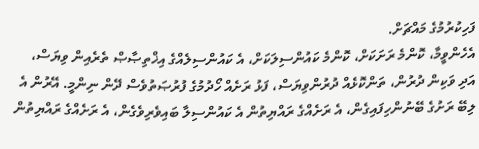ފަހިކުރުމުގެ މައްޗަށް.
އެހެންވީމާ، ކޮންމެ ރަށަކަށް، ކޮންމެ ކައުންސިލަކަށް، އެ ކައުންސިލެއްގެ އިޚްތިޞާޞް ތެރެއިން ވިޔަސް، އަދި ވަކިން ދުރުން، ތަންކޮޅެއް ދުރުންވިޔަސް، ފަޅު ރަށެއް ހޯދުމުގެ ފުރުޞަތުވެސް ދޭން ނިންމީ. އޭރުން އެ ލިބޭ ރަށުގެ ބޭނުންހިފައިގެން، އެ ރަށެއްގެ ރައްޔިތުން އެ ކައުންސިލާ ބައިވެރިވެގެން، އެ ރަށެއްގެ ރައްޔިތުން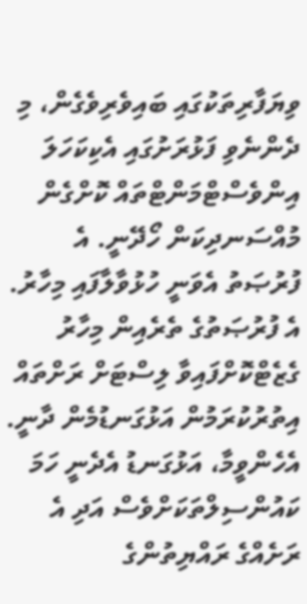ވިޔަފާރިތަކުގައި ބައިވެރިވެގެން، މި ދެންނެވި ފަޅުރަށުގައި އެކިކަހަލަ އިންވެސްޓްމަންޓްތައް ކޮށްގެން މުއްސަނދިކަން ހޯދޭނީ. އެ ފުރުޞަތު އެވަނީ ހުޅުވާލާފައި މިހާރު. އެ ފުރުޞަތުގެ ތެރެއިން މިހާރު ގެޒެޓްކޮށްފައިވާ ލިސްޓަށް ރަށްތައް އިތުރުކުރަމުން އަޅުގަނޑުމެން ދާނީ.
އެހެންވީމާ، އަޅުގަނޑު އެދެނީ ހަމަ ކައުންސިލްތަކަށްވެސް އަދި އެ ރަށެއްގެ ރައްޔިތުންގެ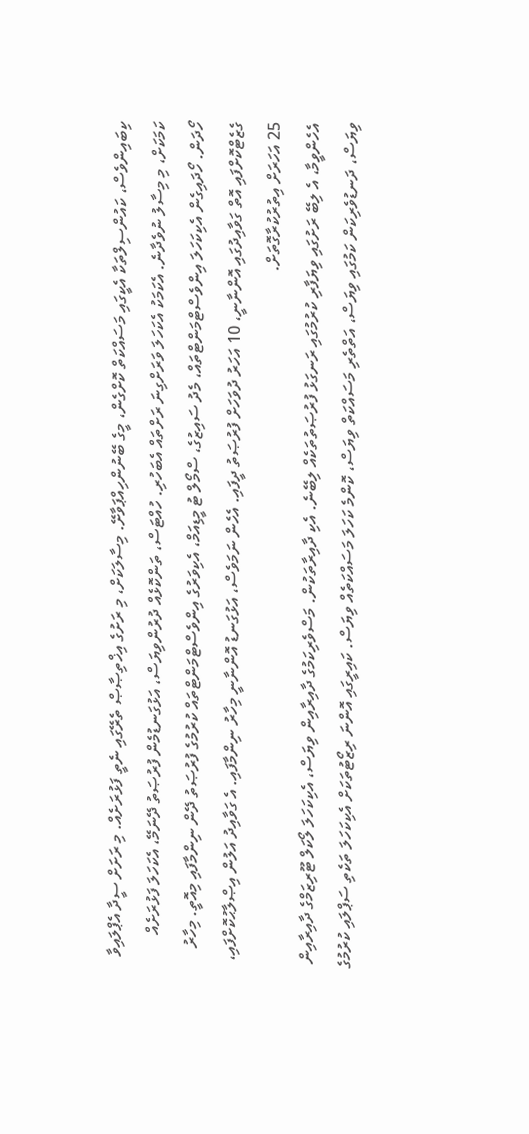ކިބައިންވެސް، ކައުންސިލްތަކާ އެކީގައި މަސައްކަތް ކޮށްގެން، މީގެ ބޭނުންހިއްޕަވާށޭ. މިސާލަކަށް، މި ރަށުގެ އިޚްތިޞާޞް ތެރޭގައި ނެތީ ފަޅުރަށެއް. މި ރަށަށް ސީދާ އެޕްލައިވާ ކަމަކަށް، މި މިސާލު ނުވެދާނެ. އެކަމަކު އެކަހަލަ ވަރަށްގިނަ ރަށްތައް އެބަހުރި. ހުއްޓަސް، ތަންކޮޅެއް ދުރުންވިޔަސް، އަޅުގަނޑުމެން ފުރުޞަތު ދޭނަމޭ، އެކަހަލަ ފަޅުރަށެއް ހޯދަން. ހޯދައިގެން އެކިކަހަލަ އިންވެސްޓްމަންޓްތައް، މެދު ސައިޒުގެ، ސްމޯލް ޓު މީޑިއަމް، އެކިވަރުގެ އިންވެސްޓްމަންޓްތައް ކުރުމުގެ ފުރުޞަތު ދޭން ނިންމާފައި މިއޮތީ. މިހާރު ގެޒެޓްކޮށްފައި އޮތް ގަވާއިދުގައި އޮންނާނީ، 10 އަހަރު ދުވަހަށް ފުރުޞަތު ދީފައި. އެހެން ނަމަވެސް، އަޅުގަނޑު އޮންނާނީ މިހާރު ނިންމާފައި. އެ ގަވާއިދު އަލުން އިޞްލާޙުކޮށްފައި، 25 އަހަރަށް އިތުރުކުރާގޮތަށް.
އެހެންވީމާ، އެ ލިބޭ ރަށުގައި ވިޔަފާރި ކުރުމުގައި ރަނގަޅު ފުރުޞަތުތަކެއް ލިބޭނެ. އެކި ދާއިރާތަކުން. މަސްވެރިކަމުގެ ދާއިރާއިން ވިޔަސް، އެކިކަހަލަ ލޯކަލް ޓޫރިޒަމްގެ ދާއިރާއިން ވިޔަސް، ދަނޑުވެރިކަން ކަމުގައި ވިޔަސް، އަތްތެރި މަސައްކަތް ވިޔަސް، ކޮންމެ ކަހަލަ މަސައްކަތެއް ވިޔަސް. ކައިރީގައި އޮންނަ ރިޒޯޓުތަކަށް އެކިކަހަލަ ތަކެތި ސަޕްލައި ކުރުމުގެ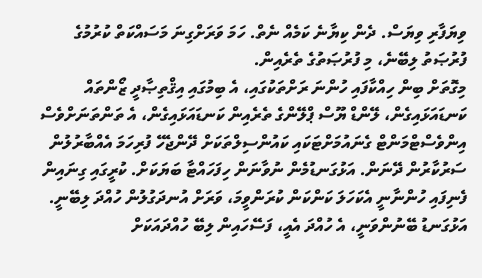ވިޔަފާރި ވިޔަސް. ދެން ކިޔާނެ ކަމެއް ނެތް. ހަމަ ވަރަށްގިނަ މަސައްކަތް ކުރުމުގެ ފުރުޞަތު ލިބޭނެ، މި ފުރުޞަތުގެ ތެރެއިން.
މިގޮތަށް ބިން ހިއްކާފައި ހުންނަ ރަށްތަކުގައި، އެ ބިމުގައި އިޤްތިޞާދީ ޒޯންތައް ކަނޑައަޅައިގެން، ލޭންޑް ޔޫސް ޕްލޭންގެ ތެރެއިން ކަނޑައަޅައިގެން، އެ ތަންތަނަށްވެސް އިންވެސްޓްމަންޓް ގެނައުމަށްޓަކައި ކައުންސިލްތަކަށް ދޭންޖެހޭ ފުރިހަމަ އެއްބާރުލުން ސަރުކާރުން ދޭނަން. އަޅުގަނޑުމެން ނުވާނަން ހިފަހައްޓާ ބަޔަކަށް. ކުރީގައި ގިނައިން ފެނިފައި ހުންނާނީ އެކަހަލަ ކަންކަން ކުރަންވީމަ، ވަރަށް އުނދަގުލުން ހުއްދަ ލިބޭނީ. އަޅުގަނޑު ބޭނުންވަނީ، އެ ހުއްދަ އެއީ، ފަސޭހައިން ލިބޭ ހުއްދައަކަށް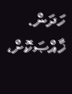ހަދަން. ޚާއްޞަކޮށް،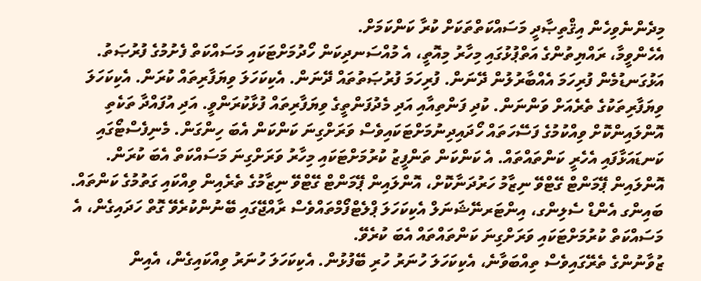މިދެންނެވިހެން އިޤްތިޞާދީ މަސައްކަތްތަކަށް ކުރާ ކަންކަމަށް.
އެހެންވީމާ، ރައްޔިތުންގެ އަތްޕުޅުގައި މިހާރު މިއޮތީ، އެ މުއްސަނދިކަން ހޯދުމަށްޓަކައި މަސައްކަތް ފެށުމުގެ ފުރުޞަތު. އަޅުގަނޑުމެން ފުރިހަމަ އެއްބާރުލުން ދޭނަން. ފުރިހަމަ ފުރުޞަތުތައް ދޭނަން. އެކިކަހަލަ ވިޔަފާރިތައް ކުރަން. އެކިކަހަލަ ވިޔަފާރިތަކުގެ ތެރެއަށް ވަންނަން. ކުދި ފަންތިއާއި އަދި މެދުފަންތީގެ ވިޔަފާރިތައް ފުޅާކުރަންވީ. އަދި އުފައްދާ ތަކެތި އޮންލައިންކޮށް ވިއްކުމުގެ ފަސޭހަތައް ހޯދައިދިނުމަށްޓަކައިވެސް ވަރަށްގިނަ ކަންކަން އެބަ ހިންގަން. މެނިފެސްޓޯގައި ކަނޑައަޅާފައި އެހެރީ ކަންތައްތައް. އެ ކަންކަން ތަންފީޒު ކުރުމަށްޓަކައި މިހާރު ވަރަށްގިނަ މަސައްކަތް އެބަ ކުރަން. އޮންލައިން ޕޭމަންޓް ގޭޓްވޭ ނިޒާމު ހަރުދަނާކޮށް، އޮންލައިން ޕޭމަންޓް ގޭޓްވޭ ނިޒާމުގެ ތެރެއިން ވިއްކައި ގަތުމުގެ ކަންތައް. ބައިންގ އެންޑް ސެލިންގ، އިންޓަރނޭޝަނަލް އެކިކަހަލަ ޕްލެޓްފޯމްތައްވެސް ރާއްޖޭގައި ބޭނުންކުރެވޭ ގޮތް ހަދައިގެން، އެ މަސައްކަތް ކުރުމަށްޓަކައި ވަރަށްގިނަ ކަންތައްތައް އެބަ ކުރެވޭ.
ޒުވާނުންގެ ތެރޭގައިވެސް ތިއްބަވާނެ، އެކިކަހަލަ ހުނަރު ހުރި ބޭފުޅުން. އެކިކަހަލަ ހުނަރު ވިއްކައިގެން، އެއިން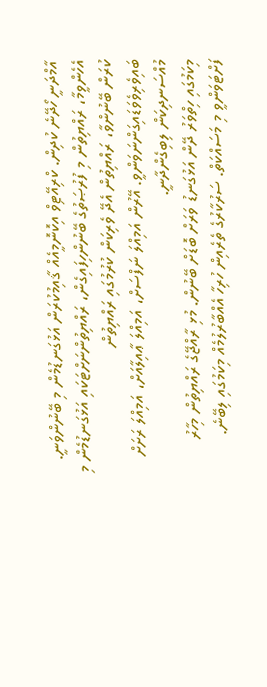އާމްދަނީ ހޯދޭނެ ކުދިން. ކްރިއޭޓިވް އިކޮނޮމީއެއް ޤާއިމުކުރަން އަޅުގަނޑުމެން މި ބޭނުންވަނީ.
އެހެންވީމާ، ރައްޔިތުން މި ފުރުޞަތުގެ ބޭނުންހިފައިގެން، ރައްޔިތުންނަށްޓަކައި އަޅުގަނޑުމެން މި ކުރަން ބޭނުންވާ، ރައްޔިތުން އެދޭ ވެރިކަން ކުރުމުގައި ރައްޔިތުން ބައިވެރިވެވަޑައިގަންނަވަންވީ. އޭރުން އަމިއްލަ ނަފްސަށް، އަމިއްލަ ޢާއިލާއަށް، އަމިއްލަ ރަށަށް މުއްސަނދިކަން ލިބިގެންދާނީ.
މިކަމުގައި ހިތްވަރު ދޭން އަޅުގަނޑު ވަރަށް ބޮޑަށް ބޭނުން. މުޅި ރާއްޖޭގެ ރައްޔިތުން މިހާރު ފަށްޓަވަންވީ މި މަސައްކަތް. ސަރުކާރުގެ ތެރެއިން ހުރިހާ އެއްބާރުލުމެއް މިކަމުގައި ލިބޭނެ.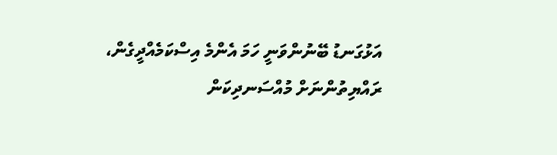އަޅުގަނޑު ބޭނުންވަނީ ހަމަ އެންމެ އިސްކަމެއްދީގެން، ރައްޔިތުންނަށް މުއްސަނދިކަން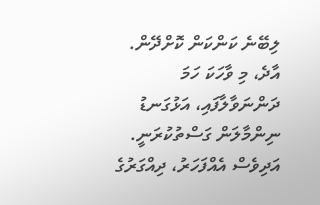ލިބޭނެ ކަންކަން ކޮށްދޭން.
އާދެ، މި ވާހަކަ ހަމަ ދަންނަވާލާފައި، އަޅުގަނޑު ނިންމާލަން ގަސްތުކުރަނީ. އަދިވެސް އެއްފަހަރު، ދިއްގަރުގެ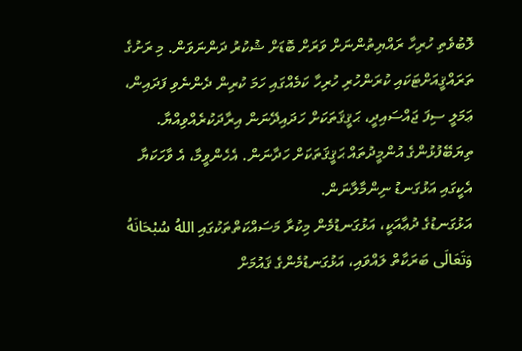ލޮބުވެތި ހުރިހާ ރައްޔިތުންނަށް ވަރަށް ބޮޑަށް ޝުކުރު ދަންނަވަން. މި ރަށުގެ ތަރައްޤީއަށްޓަކައި ކުރަންހުރި ހުރިހާ ކަމެއްގައި ހަމަ ކުރިން ދެންނެވި ފަދައިން، ޢަމަލީ ސިފަ ޖައްސައިދީ، ޙަޤީޤަތަކަށް ހަދައިދޭނަން އިރާދަކުރެއްވިއްޔާ. ތިޔަބޭފުޅުންގެ އުންމީދުތައް ޙަޤީޤަތަކަށް ހަދާނަން. އެހެންވީމާ، އެ ވާހަކަޔާ އެކީގައި އަޅުގަނޑު ނިންމާލާނަން.
އަޅުގަނޑުގެ ދުޢާއަކީ، އަޅުގަނޑުމެން މިކުރާ މަސައްކަތްތަކުގައި اللهُ سُبْحَانَهُ وَتَعَالَى ބަރަކާތް ލައްވައި، އަޅުގަނޑުމެންގެ ޤައުމަށް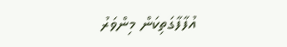އުފާފާގަތިކަން މިންވަރު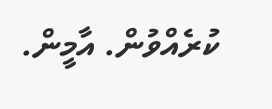ކުރެއްވުން. އާމީން.